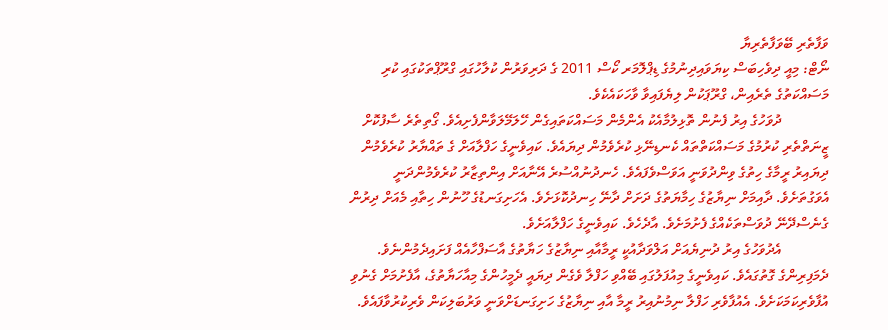ވަފާތެރި ބޭވަފާތެރިޔާ
ނޯޓް: މިއީ ދިވެހިބަސް ކިޔަވައިދިނުމުގެ ޑިޕްލޮމަރ ކޯސް 2011 ގެ ދަރިވަރުން ކުލާހުގައި ގްރޫޕްތަކުގައި ކުރި މަސައްކަތުގެ ތެރެއިން، ގްރޫޕަކުން ލިޔެފައިވާ ވާހަކައެކެވެ.
             ދުވަހުގެ އިރު ފެނުން ތޮޅިލުމާއެކު އެންމެން މަސައްކަތައިގެން ހޭލަމޭލަވާންފެށިއެވެ. ގޯތިތެރެ ސާފުކޮށް ޒީނަތްތެރި ކުރުމުގެ މަސައްކަތްތައް ކެނޑިނޭޅި ކުރެވެމުން ދިޔައެވެ. ކައިވެނީގެ ހަފްލާއަށް ގެ ތައްޔާރު ކުރެވެމުން ދިޔައިރު ރީމާގެ ހިތުގެ ވިންދުވަނީ އަވަސްވެފައެވެ. ހެނދުނުއްސުރެ އޭނާއަށް އިންތިޒާރު ކުރެވެމުންދަނީ އެވަގުތަށެވެ. ދާއިމަށް ނިޔާޒުގެ ހިމާޔަތުގެ ދަށަށް ދާނޭ ހިނދުކޮޅަށެވެ. އެހަށިގަނޑުގެ ހޫނުން ހިތާއި މެއަށް ދިރުން ގެނެސްދޭނޭ ދުވަސްތަކެއްގެ ފެށުމަށެވެ. އާދެހެވެ. ކައިވެނީގެ ހަފްލާއަށެވެ.
             އެދުވަހުގެ އިރު ދުނިޔެއަށް އަލްވަދާއުކީ ރީމާއާއި ނިޔާޒުގެ ހަޔާތުގެ އާސަފްހާއެއް ފަށައިދެމުންނެވެ. ދެމަފިރިންގެ ގޮތުގައެވެ. ކައިވެނީގެ މިއުފަލުގައި ބޭއްވި ހަފްލާ ވެގެން ދިޔައީ ދެމީހުންގެ މިއާހަޔާތުގެ، އާފެށުމަށް ގެނުވި އުފާވެރިކަމަކަށެވެ. އެއުފާވެރި ހަފްލާ ނިމުނުއިރު ރީމާ އާއި ނިޔާޒުގެ ހަށިގަނޑަށްވަނީ ވަރުބަލިކަން ވެރިކުރުވާފައެވެ.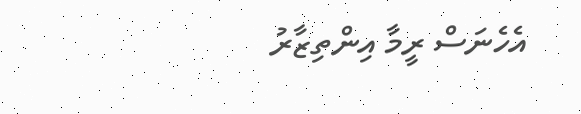އެހެނަސް ރީމާ އިންތިޒާރު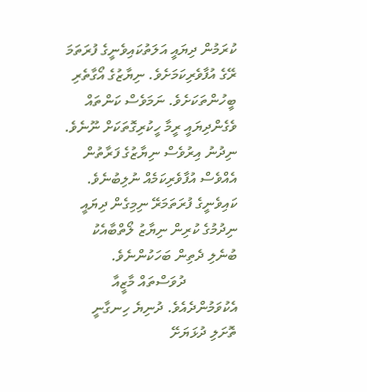ކުރަމުން ދިޔައީ އަލަތުކައިވެނީގެ ފުރަތަމަ ރޭގެ އުފާވެރިކަމަށެވެ. ނިޔާޒުގެ އޯގާތެރި ބީހުންތަކަށެވެ. ނަމަވެސް ކަންތައް ވެގެންދިޔައީ ރީމާ ހީކުރިގޮތަކަށް ނޫނެވެ. ނިދުނު އިރުވެސް ނިޔާޒުގެ ފަރާތުން އެއްވެސް އުފާވެރިކަމެއް ނުލިބުނެވެ. ކައިވެނީގެ ފުރަތަމަރޭ ނިމިގެން ދިޔައީ ނިދުމުގެ ކުރިން ނިޔާޒު ލޯތްބާއެކު ބުނެލި ދެތިން ބަހަކުންނެވެ.
              ދުވަސްތައް މާޒީއާ އެކުވަމުންދެއެވެ. ދުނިޔެ ހިނގާނީ ތޮށަލި ދުޅަޔަށޭ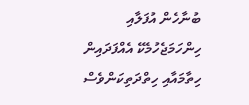ބުނާހެން އުފަލާއި ހިންހަމަޖެހުމެކޭ އެއްފަދައިން ހިތާމައާއި ހިތްދަތިކަންވެސް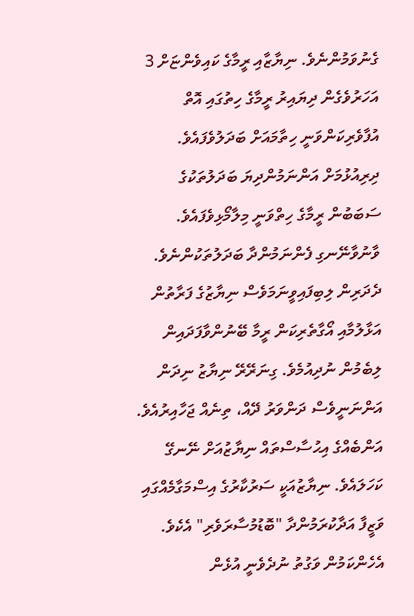ގެނުވަމުންނެވެ. ނިޔާޒާއި ރީމާގެ ކައިވެންޏަށް 3 އަހަރުވެގެން ދިޔައިރު ރީމާގެ ހިތުގައި އޮތް އުފާވެރިކަންވަނީ ހިތާމައަށް ބަދަލުވެފައެވެ. ދިރިއުޅުމަށް އަންނަމުންދިޔަ ބަދަލުތަކުގެ ސަބަބުން ރީމާގެ ހިތްވަނީ މިލާމޯޅިވެފައެވެ. ވާނުވާނޭނގި ފެންނަމުންދާ ބަދަލުތަކުންނެވެ. ދެދަރިން ލިބިފައިވީނަމަވެސް ނިޔާޒުގެ ފަރާތުން އަޅާލުމާއި އޯގާތެރިކަން ރީމާ ބޭނުންވާފަދައިން ލިބެމުން ނުދިއުމެވެ. ގިނަރޭރޭ ނިޔާޒު ނިދަން އަންނަނީވެސް ދަންވަރު ދޭއް، ތިނެއް ޖަހާއިރުއެވެ. އަންބެއްގެ އިޙުސާސްތައް ނިޔާޒުއަށް ނޭނގޭ ކަހަލައެވެ. ނިޔާޒުއަކީ ސަރުކާރުގެ އިސްމަގާމެއްގައި ވަޒީފާ އަދާކުރަމުންދާ "ބޮޑުމުސާރަވެރި" އެކެވެ. އެހެންކަމުން ވަގުތު ނުދެވެނީ އުޅެން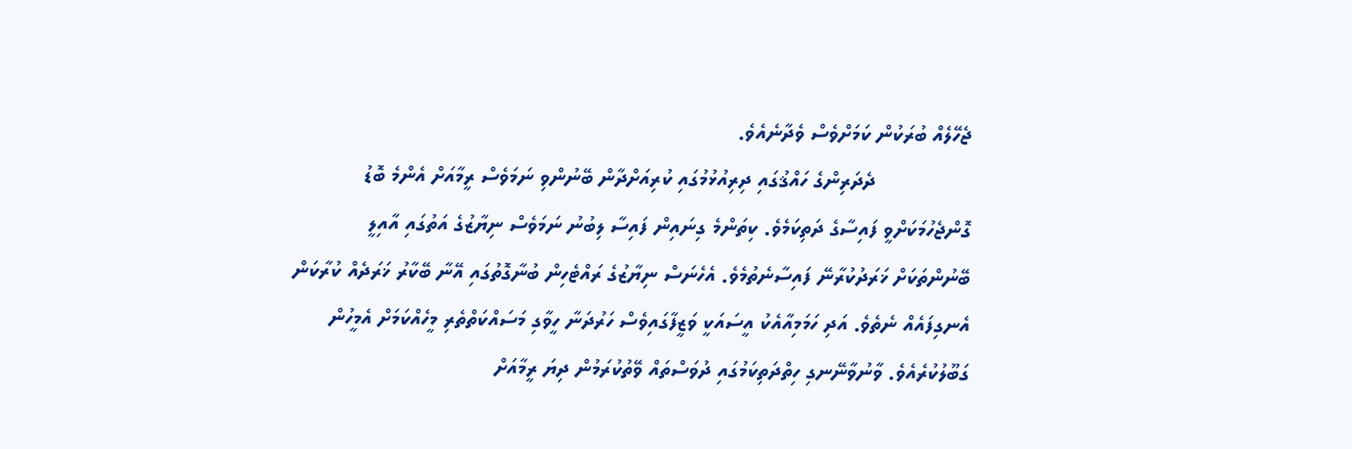ޖެހޭލެއް ބުރަކުން ކަމަށްވެސް ވެދާނެއެވެ.
                ދެދަރިންގެ ހައްޤުގައި ދިރިއުޅުމުގައި ކުރިއަށްދާން ބޭނުންވި ނަމަވެސް ރީމާއަށް އެންމެ ބޮޑު ގޮންޖެހުމަކަށްވީ ފައިސާގެ ދަތިކަމެވެ. ކިތަންމެ ގިނައިން ފައިސާ ލިބުނު ނަމަވެސް ނިޔާޒުގެ އަތުގައި އާއިލީ ބޭނުންތަކަށް ޚަރަދުކުރާނޭ ފައިސާނެތުމެވެ. އެހެނަސް ނިޔާޒުގެ ރައްޓެހިން ބުނާގޮތުގައި އޭނާ ބޭކާރު ޚަރަދެއް ކުރާކަން އެނގިފައެއް ނެތެވެ. އަދި ހަމަމިއާއެކު އީސައަކީ ވަޒީފާގައިވެސް ހަރުދަނާ ހީވާގި މަސައްކަތްތެރި މީހެއްކަމަށް އެމީހުން ގަބޫލުކުރެއެވެ. ވާނުވާނޭނގި ހިތްދަތިކަމުގައި ދުވަސްތައް ވޭތުކުރަމުން ދިޔަ ރީމާއަށް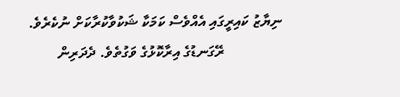ނިޔާޒު ކައިރީގައި އެއްވެސް ކަމަކާ ޝަކުވާކުރާކަށް ނުކެރެވެ.
                ރޭގަނޑުގެ އިރާކޮޅުގެ ވަގުތެވެ. ދެދަރިން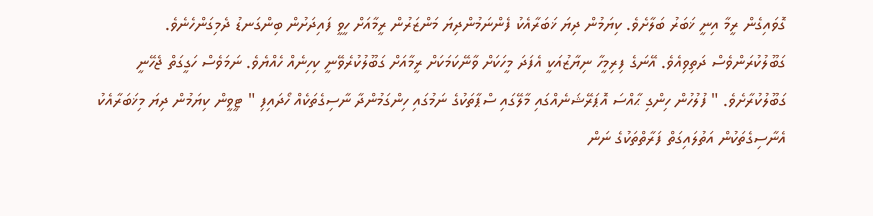ގޮވައިގެން ރީމާ އިނީ ޚަބަރު ބަލާށެވެ. ކިޔަމުން ދިޔަ ޚަބަރާއެކު ފެންނަމުންދިޔަ މަންޒަރުން ރީމާއަށް ހީވީ ފައިދަށުން ބިންގަނޑު ދެމިގަންހެނެވެ. ގަބޫލުކުރަންވެސް ދަތިވިއެވެ. އޭނަގެ ފިރިމީހާ ނިޔާޒުއަކީ އެފަދަ މީހަކަށް ވާނޭކަމަކަށް ރީމާއަށް ގަބޫލުކުރެވޭނީ ކިހިނެއް ހެއްޔެވެ. ނަމަވެސް ހަގީގަތް ޖެހޭނީ ގަބޫލުކުރާށެވެ. " ފުލުހުން ހިންގި ޙާއްސަ އޮޕަރޭޝަނެއްގައި މާލޭގައި ސްޕާތަކުގެ ނަމުގައި ހިންގަމުންދާ ނާސިގެތަކެއް ހޯދައިފި " ޓީވީން ކިޔަމުން ދިޔަ މިޚަބަރާއެކު އެނާސިގެތަކުން އަތުލައިގަތް ފަރާތްތަކުގެ ނަން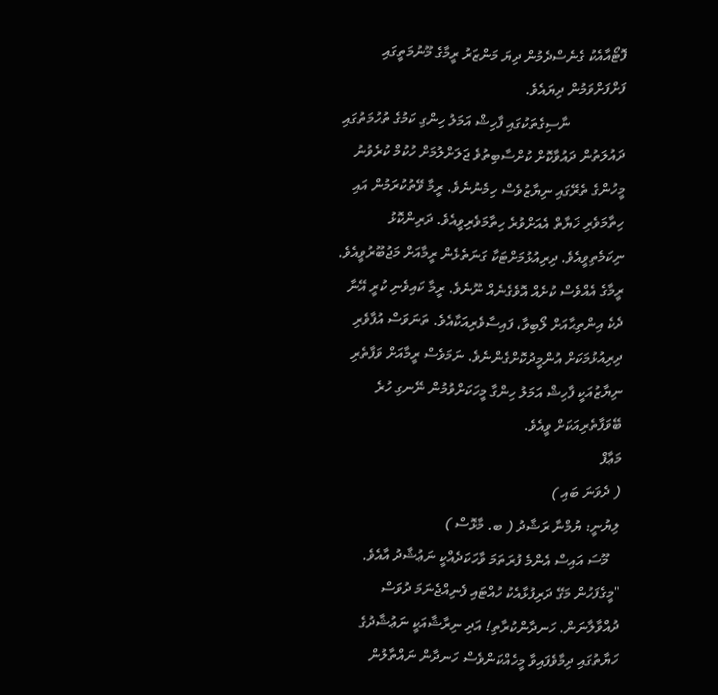ފޮޓޯއާއެކު ގެނެސްދެމުން ދިޔަ މަންޒަރު ރީމާގެ މޫނުމަތީގައި ފަށްފަށްވަމުން ދިޔައެވެ.
               ނާސިގެތަކުގައި ފާހިޝް އަމަލު ހިންގި ކަމުގެ ތުހުމަތުގައި ދައުލަތުން ދައުވާކޮށް ކުށްސާބިތުވެ ޖަލަށްލުމަށް ހުކުމް ކުރެވުނު މީހުންގެ ތެރޭގައި ނިޔާޒުވެސް ހިމެނުނެވެ. ރީމާ ވޭތުކުރަމުން އައި ހިތާމަވެރި ޚަޔާތް އެއަށްވުރެ ހިތާމަވެރިވީއެވެ. ދަރިންކޮޅު ނިކަމެތިވީއެވެ. ދިރިއުޅުމަށްޓަކާ ގަނަތެޅެން ރީމާއަށް މަޖުބޫރުވީއެވެ. ރީމާގެ އެއްވެސް ކުށެއް އޮވެގެނެއް ނޫނެވެ. ރީމާ ކައިވެނި ކުރީ އޭނާ ދެކެ އިންތިޙާއަށް ލޯބިވާ، ފައިސާވެރިއަކާއެވެ. ތަނަވަސް އުފާވެރި ދިރިއުޅުމަކަށް އުންމީދުކޮށްގެންނެވެ. ނަމަވެސް ރީމާއަށް ވަފާތެރި ނިޔާޒުއަކީ ފާހިޝް އަމަލު ހިންގާ މީހަކަށްވުމުން ނޭނގި ހުރެ ބޭވަފާތެރިއަކަށް ވީއެވެ.
މަޢާފް
( ދެވަނަ ބައި )
ލިޔުނީ: ޔުމްނާ ރަޝާދު ( ބ. މާޅޮސް )
   މޫސަ އައިސް އެންމެ ފުރަތަމަ ވާހަކަދެއްކީ ނަޢުޝާދު އާއެވެ. "މީގެފަހުން މަގޭ ދަރިފުޅާއެކު ހުއްޓައި ފެނިއްޖެނަމަ ދުވަސް ދުއްވާލާނަން. ހަނދާންކުރާތި! އަދި ނިރާޝާއަކީ ނަޢުޝާދުގެ ހަޔާތުގައި ދިމާވެފައިވާ މީހެއްކަންވެސް ހަނދާން ނައްތާލުން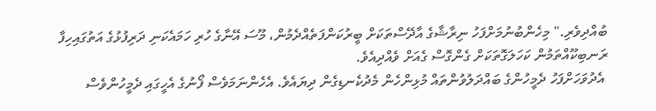ބުއްދިވެރި." މިހެންބުނުމަށްފަހު ނިރާޝާގެ އާދޭސްތަކަށް ބީރުކަންފަތެއްދެމުން، މޫސަ އޭނާގެ ހުރި ހަމައެކަނި ދަރިފުޅުގެ އަތުގައިހިފާ ރަނބިކޫއްތަމުން ކަހަލަގޮތަކަށް ގެންގޮސް ގެއަށް ވެއްދިއެވެ.
 އެދުވަހަށްފަހު ދެމީހުންގެ ބައްދަލުވުންތައް މުޅިންހެން މެދުކެނޑިގެން ދިޔައެވެ. އެހެންނަމަވެސް ފޯނުގެ އެހީގައި ދެމީހުންވެސް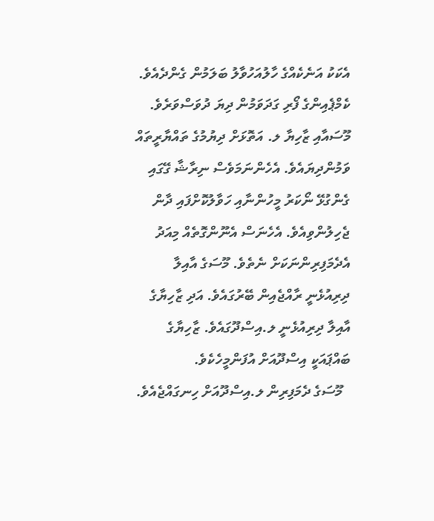އެކަކު އަނެކެއްގެ ހާލުއަހުވާލު ބަލަމުން ގެންދެއެވެ. ކެމްޕެއިންގެ ފޯރި ގަދަވަމުން ދިޔަ ދުވަސްވަރެވެ. މޫސައާއި ޒާހިޔާ ލ. އަތޮޅަށް ދިޔުމުގެ ތައްޔާރީތައް ވަމުންދިޔައެވެ. އެހެންނަމަވެސް ނިރާޝާ ގޭގައި ގެންގުޅޭ ނޯކަރު މީހުންނާއި ހަވާލުކޮށްފައި ދާން ޖެހިލުންވިއެވެ. އެހެނަސް އެނޫންގޮތެއް މިއަދު އެދެމަފިރިންނަކަށް ނެތެވެ. މޫސަގެ އާއިލާ ދިރިއުޅެނީ ރާއްޖެއިން ބޭރުގައެވެ. އަދި ޒާހިޔާގެ އާއިލާ ދިރިއުޅެނީ ލ.އިސްދޫގައެވެ. ޒާހިޔާގެ ބައްޕައަކީ އިސްދޫއަށް އުފަންމީހެކެވެ.
  މޫސަގެ ދެމަފިރިން ލ.އިސްދޫއަށް ހިނގައްޖެއެވެ.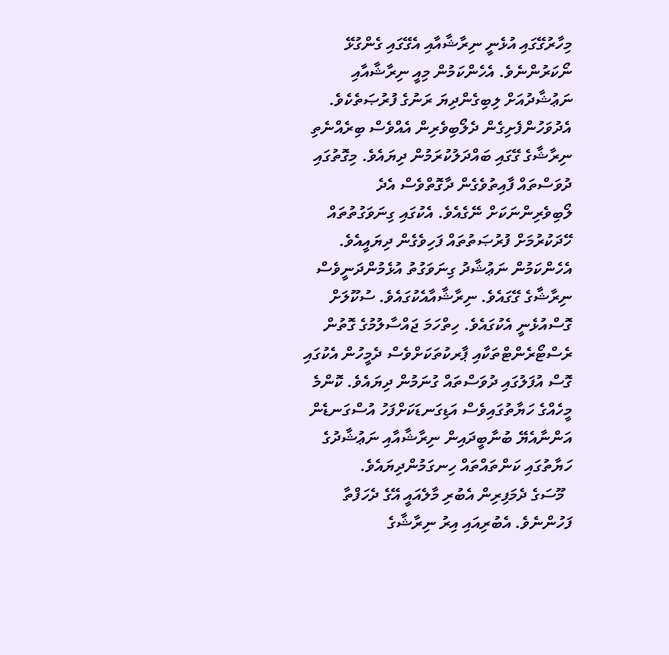މިހާރުގޭގައި އުޅެނީ ނިރާޝާއާއި އެގޭގައި ގެންގުޅޭ ނޯކަރުންނެވެ. އެހެންކަމުން މިއީ ނިރާޝާއާއި ނަޢުޝާދުއަށް ލިބިގެންދިޔަ ރަނުގެ ފުރުޞަތެކެވެ. އެދުވަހުންފެށިގެން ދެލޯބިވެރިން އެއްވެސް ބިރެއްނެތި ނިރާޝާގެ ގޭގައި ބައްދަލުކުރަމުން ދިޔައެވެ. މިގޮތުގައި ދުވަސްތައް ފާއިތުވެގެން ދާގޮތްވެސް އެދެ ލޯބިވެރިންނަކަށް ނޭގެއެވެ. އެކުގައި ގިނަވަގުތުތައް ހޭދަކުރުމަށް ފުރުޞަތުތައް ފަހިވެގެން ދިޔައީއެވެ. އެހެންކަމުން ނަޢުޝާދު ގިނަވަގުތު އުޅެމުންދަނީވެސް ނިރާޝާގެ ގޭގައެވެ. ނިރާޝާއާއެކުގައެވެ. ސުކޫލަށް ގޮސްއުޅެނީ އެކުގައެވެ. ހިތްހަމަ ޖައްސާލުމުގެ ގޮތުން ރެސްޓޯރެންޓްތަކާއި ޕާރކުތަކަށްވެސް ދެމީހުން އެކުގައި ގޮސް އުފަލުގައި ދުވަސްތައް ގުނަމުން ދިޔައެވެ. ކޮންމެ މީހެއްގެ ހަޔާތުގައިވެސް އަޑިގަނޑަކަށްފަހު އުސްގަނޑެން އަންނާއެޔޭ ބުނާބީދައިން ނިރާޝާއާއި ނަޢުޝާދުގެ ހަޔާތުގައި ކަންތައްތައް ހިނގަމުންދިޔައެވެ.
  މޫސަގެ ދެމަފިރިން އެބުރި މާލެއައީ އޭގެ ދެހަފްތާ ފަހުންނެވެ. އެބުރިއައި އިރު ނިރާޝާގެ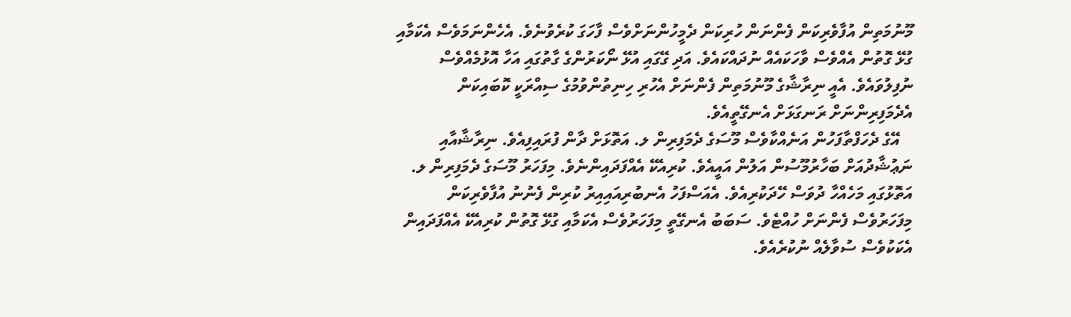މޫނުމަތިން އުފާވެރިކަން ފެންނަން ހުރިކަން ދެމީހުންނަށްވެސް ފާހަގަ ކުރެވުނެވެ. އެހެންނަމަވެސް އެކަމާއި ގުޅޭ ގޮތުން އެއްވެސް ވާހަކައެއް ނުދައްކައެވެ. އަދި ގޭގައި އުޅޭ ނޯކަރުންގެ ގާތުގައި އަހާ އޮޅުމެއްވެސް ނުފިލުވައެވެ. އެއީ ނިރާޝާގެ މޫނުމަތިން ފެންނަށް އެހުރި ހިނިތުންވުމުގެ ސިއްރަކީ ކޮބައިކަން އެދެމަފިރިންނަށް ރަނގަޅަށް އެނގޭތީއެވެ.
   އޭގެ ދެހަފްތާފަހުން އަނެއްކާވެސް މޫސަގެ ދެމަފިރިން ލ. އަތޮޅަށް ދާން ފުރައިފިއެވެ. ނިރާޝާއާއި ނަޢުޝާދުއަށް ބަހާރުމޫސުން އަލުން އައީއެވެ. ކުރިއެކޭ އެއްފަދައިންނެވެ. މިފަހަރު މޫސަގެ ދެމަފިރިން ލ. އަތޮޅުގައި މަހެއްހާ ދުވަސް ހޭދަކުރިއެވެ. އެއަސްފަހު އެނބުރިއައިއިރު ކުރިން ފެނުނު އުފާވެރިކަން މިފަހަރުވެސް ފެންނަށް ހުއްޓެވެ. ސަބަބު އެނގޭތީ މިފަހަރުވެސް އެކަމާއި ގުޅޭ ގޮތުން ކުރިއެކޭ އެއްފަދައިން އެކަކުވެސް ސުވާލެއް ނުކުރެއެވެ.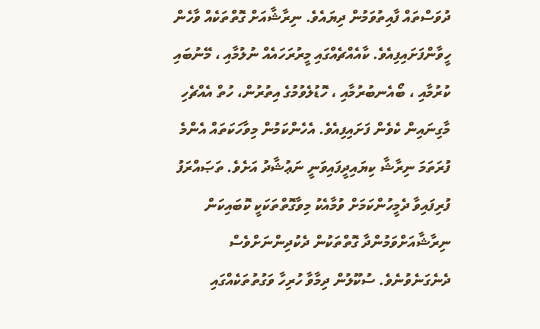ދުވަސްތައް ފާއިތުވަމުން ދިޔައެވެ. ނިރާޝާއަށް ގޮތްތަކެއް ވާހެން ހީވާންފަށައިފިއެވެ. ކާއެއްޗެއްގައި މީރުރަހައެއް ނުލުމާއި ، މޭނުބައި ކުރުމާއި ، ބޯއެނބުރުމާއި ، ހޮޑުލެވުމުގެ އިތުރުން، ހުތް އެއްޗެހި މާގިނައިން ކެވެން ފަށައިފިއެވެ. އެހެންކަމުން މިވާހަކަތައް އެންމެ ފުރަތަމަ ނިރާޝާ ކިޔައިދީފައިވަނީ ނަޢުޝާދު އަށެވެ. ތަޞައްރަފު ފުރިފައިވާ ދެމީހުންކަމަށް ވުމާއެކު މިވާގޮތްތަކަކީ ކޮބައިކަން ނިރާޝާއަށްވަމުންދާ ގޮތްތަކުން ދެކުދިންނަށްވެސް ދެނެގަނެވުނެވެ. ސުކޫލުން ދިމާވާ ހުރިހާ ވަގުތުތަކެއްގައި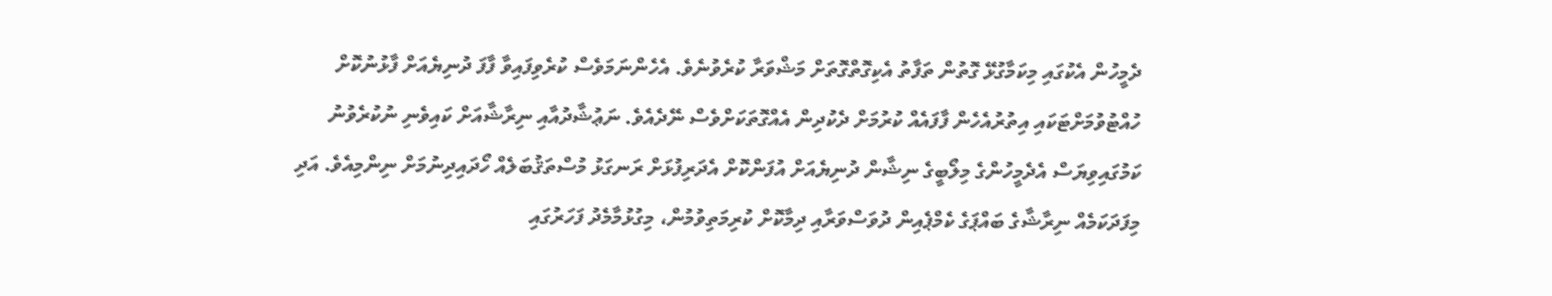ދެމީހުން އެކުގައި މިކަމާގުޅޭ ގޮތުން ތަފާތު އެކިގޮތްގޮތަށް މަޝްވަރާ ކުރެވުނެވެ. އެހެންނަމަވެސް ކުރެވިފައިވާ ފާފަ ދުނިޔެއަށް ފާޅުނުކޮށް ހުއްޓުވުމަށްޓަކައި އިތުރުއެހެން ފާފައެއް ކުރުމަށް ދެކުދިން އެއްގޮތަކަށްވެސް ނޭދެއެވެ. ނަޢުޝާދުއާއި ނިރާޝާއަށް ކައިވެނި ނުކުރެވުނު ކަމުގައިވިޔަސް އެދެމީހުންގެ މިލޯބީގެ ނިޝާން ދުނިޔެއަށް އުފަންކޮށް އެދަރިފުޅަށް ރަނގަޅު މުސްތަޤުބަލެއް ހޯދައިދިނުމަށް ނިންމިއެވެ. އަދި މިފަދަކަމެއް ނިރާޝާގެ ބައްޕަގެ ކެމްޕެއިން ދުވަސްވަރާއި ދިމާކޮށް ކުރިމަތިވުމުން، މިގުޅުމާމެދު ފަހަރުގައި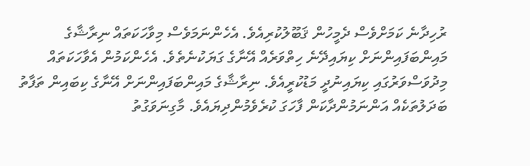ރުހިދާނެ ކަމަށްވެސް ދެމީހުން ޤަބޫލުކުރިއެވެ. އެހެންނަމަވެސް މިވާހަކަތައް ނިރާޝާގެ މައިންބަފައިންނަށް ކިޔައިދޭނެ ހިތްވަރެއް އޭނާގެ ގަޔަކުނެތެވެ. އެހެންކަމުން އެވާހަކަތައް މިދުވަސްވަރުގައި ކިޔައިނުދީ މަޑުކުރީއެވެ. ނިރާޝާގެ މައިންބަފައިންނަށް އޭނާގެ ކިބައިން ތަފާތު ބަދަލުތަކެއް އަންނަމުންދާކަން ފާހަގަ ކުރެވެމުންދިޔައެވެ. މާގިނަވަގުތު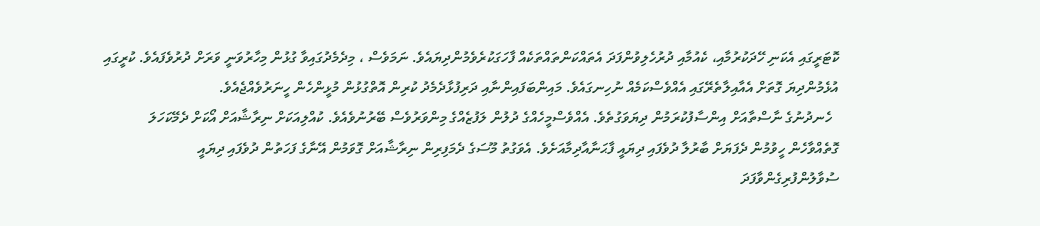ކޮޓަރީގައި އެކަނި ހޭދަކުރުމާއި، ކެއުމާއި ދުރުހެލިވުންފަދަ އެތައްކަންތައްތަކެއް ފާހަގަކުރެވެމުންދިޔައެވެ. ނަމަވެސް ، މިދެމެދުގައިވާ ގުޅުން މިހާރުވަނީ ވަރަށް ދުރުވެފައެވެ. ކުރީގައި އުޅެމުންދިޔަ ގޮތަށް އެއާއިލާތެރޭގައި އެއްވެސްކަމެއް ނުހިނގައެވެ. މައިންބަފައިންނާއި ދަރިފުޅާދެމެދު ކުރިން އޮތްގުޅުން މުޅީންހެން ހީނަރުވެއްޖެއެވެ.
  ހެނދުނުގެ ނާސްތާއަށް އިންސާފުކުރަމުން ދިޔަވަގުތެވެ. އެއްވެސްމީހެއްގެ ދުލުން ލަފުޒެއްގެ މިންވަރުވެސް ބޭރުނުވެއެވެ. ކުއްލިއަކަށް ނިރާޝާއަށް އޯކަށް ދެމޭކަހަލަ ގޮތެއްވާހެން ހީވުމުން ދެފަޔަށް ބާރުލާ ދުވެފައި ދިޔައީ ފާޙަނާއާދިމާއަށެވެ. އެވަގުތު މޫސަގެ ދެމަފިރިން ނިރާޝާއަށް ގޮވަމުން އޭނާގެ ފަހަތުން ދުވެފައި ދިޔައީ ސުވާލުންފުރިގެންވާފަދަ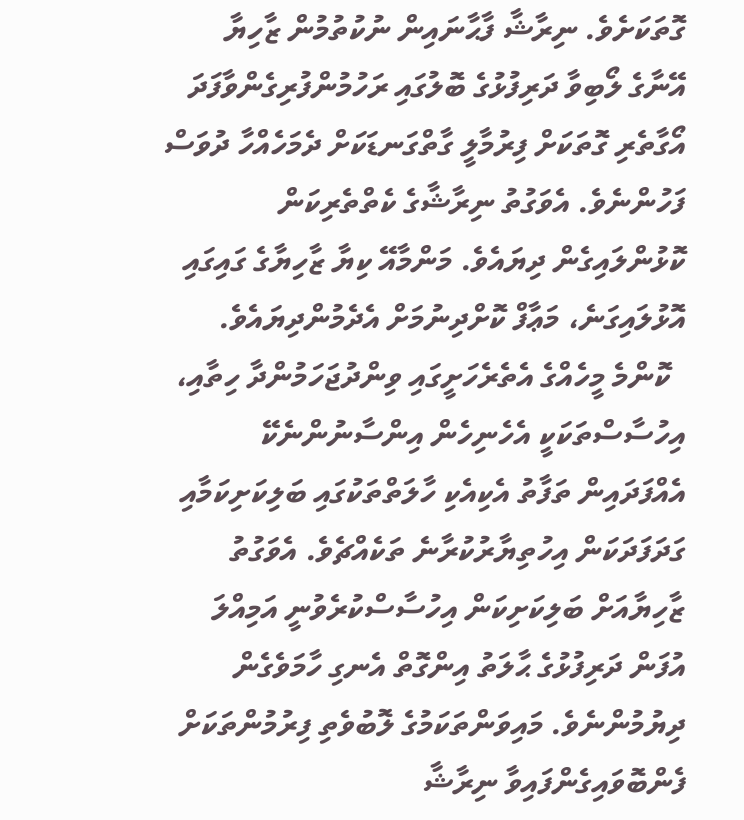ގޮތަކަށެވެ. ނިރާޝާ ފާޙާނައިން ނުކުތުމުން ޒާހިޔާ އޭނާގެ ލޯބިވާ ދަރިފުޅުގެ ބޮލުގައި ރަހުމުންފުރިގެންވާފަދަ އޯގާތެރި ގޮތަކަށް ފިރުމާލީ ގާތްގަނޑަކަށް ދެމަހެއްހާ ދުވަސް ފަހުންނެވެ. އެވަގުތު ނިރާޝާގެ ކެތްތެރިކަން ކޮޅުންލައިގެން ދިޔައެވެ. މަންމާއޭ ކިޔާ ޒާހިޔާގެ ގައިގައި އޮޅުލައިގަނެ، މަޢާފް ކޮށްދިނުމަށް އެދެމުންދިޔައެވެ.
  ކޮންމެ މީހެއްގެ އެތެރެހަށީގައި ވިންދުޖަހަމުންދާ ހިތާއި، އިހުސާސްތަކަކީ އެހެނިހެން އިންސާނުންނެކޭ އެއްފަދައިން ތަފާތު އެކިއެކި ހާލަތްތަކުގައި ބަލިކަށިކަމާއި ގަދަފަދަކަން އިހުތިޔާރުކުރާނެ ތަކެއްޗެވެ. އެވަގުތު ޒާހިޔާއަށް ބަލިކަށިކަން އިހުސާސްކުރެވުނީ އަމިއްލަ އުފަން ދަރިފުޅުގެ ޙާލަތު އިންގޮތް އެނގި ހާމަވެގެން ދިޔުމުންނެވެ. މައިވަންތަކަމުގެ ލޮބުވެތި ފިރުމުންތަކަށް ފެންބޮވައިގެންފައިވާ ނިރާޝާ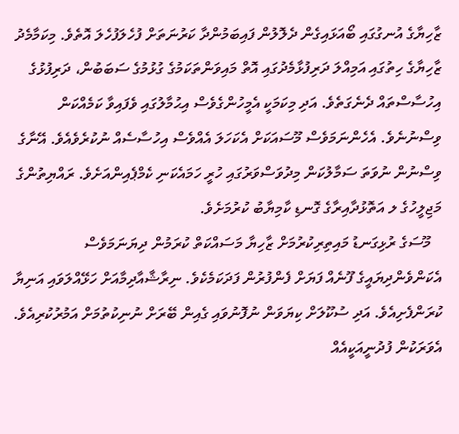ޒާހިޔާގެ އުނގުގައި ބޯއަޅައިގެން ދެލޮލުން ފައިބަމުންދާ ކަރުނަތަށް ފުހެލަފުހެލަ އޮތެވެ. މިކަމާމެދު ޒާހިޔާގެ ހިތުގައި އަމިއްލަ ދަރިފުޅާމެދުގައި އޮތް މައިވަންތަކަމުގެ ގުޅުމުގެ ސަބަބުން، ދަރިފުޅުގެ އިހުސާސްތައް ދެނެގަތެވެ. އަދި މިކަމަކީ އެމީހުންގެވެސް އިޙުމާލުގައި ވެފައިވާ ކަމެއްކަން ވިސްނުނެވެ. އެހެންނަމަވެސް މޫސައަކަށް އެކަހަލަ އެއްވެސް އިހުސާސެއް ނުކުރެވެއެވެ. އޭނާގެ ވިސްނުން ނުވަތަ ސަމާލުކަން މިދުވަސްވަރުގައި ހުރީ ހަމައެކަނި ކެމްޕެއިންއަށެވެ. ރައްޔިތުންގެ މަޖިލީހުގެ ލ އަތޮޅުދާއިރާގެ ގޮނޑި ކާމިޔާބު ކުރުމަށެވެ.
   މޫސަގެ ރުޅިގަނޑު މައިތިރިކުރުމަށް ޒާހިޔާ މަސައްކަތް ކުރަމުން ދިޔަނަމަވެސް އެކަންވެންދިޔައީގެ ފޫނެއް ފަޔަށް ފެންފުރުން ފަދަކަމެކެވެ. ނިރާޝާއާދިމާއަށް ހަޅޭއްލަވައި އަނިޔާ ކުރަންފެށިއެވެ. އަދި ސުކޫލަށް ކިޔަވަން ނުފޮނުވައި ގެއިން ބޭރަށް ނުނިކުތުމަށް އަމުރުކުރިއެވެ. އެވަރަކުން ފުދުނީއަކީއެއް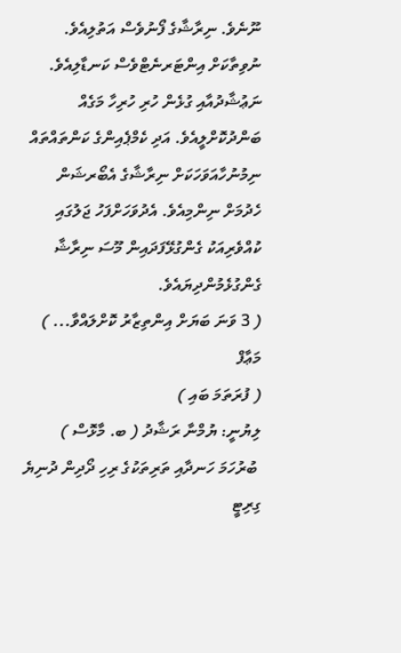ނޫނެވެ. ނިރާޝާގެ ފޯނުވެސް އަތުލިއެވެ. ނުވިތާކަށް އިންޓަރނެޓްވެސް ކަނޑާލިއެވެ. ނަޢުޝާދުއާއި ގުޅެން ހުރި ހުރިހާ މަގެއް ބަންދުކޮށްލީއެވެ. އަދި ކެމްޕެއިންގެ ކަންތައްތައް ނިމުނުހާއަވަހަކަށް ނިރާޝާގެ އެބޯރޝަން ހެދުމަށް ނިންމިއެވެ. އެދުވަހަށްފަހު ޖަލުގައި ކުއްވެރިއަކު ގެންގުޅޭފަދައިން މޫސަ ނިރާޝާ ގެންގުޅެމުންދިޔައެވެ.
( 3 ވަނަ ބަޔަށް އިންތިޒާރު ކޮށްލައްވާ... )
މަޢާފް
( ފުރަތަމަ ބައި )
ލިޔުނީ: ޔުމްނާ ރަޝާދު ( ބ. މާޅޮސް )
 ބުރުހަމަ ހަނދާއި ތަރިތަކުގެ ރިހި ދޯދިން ދުނިޔެ ގިރިޓީ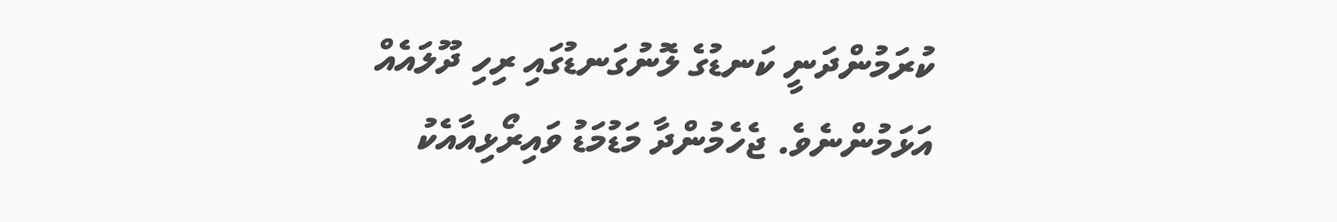ކުރަމުންދަނީ ކަނޑުގެ ލޮނުގަނޑުގައި ރިހި ދޫލައެއް އަޅަމުންނެވެ. ޖެހެމުންދާ މަޑުމަޑު ވައިރޯޅިއާއެކު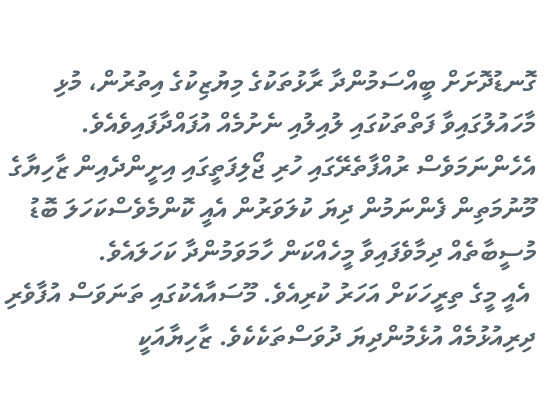ގޮނޑުދޮށަށް ބީއްސަމުންދާ ރާޅުތަކުގެ މިޔުޒިކުގެ އިތުރުން، މުޅި މާހައުލުގައިވާ ފަތްތަކުގައި ލުއިލުއި ނެށުމެއް އުފައްދާފައިވެއެވެ. އެހެންނަމަވެސް ރުއްފާތެރޭގައި ހުރި ޖޯލިފަތީގައި އިށީންދެއިން ޒާހިޔާގެ މޫނުމަތިން ފެންނަމުން ދިޔަ ކުލަވަރުން އެއީ ކޮންމެވެސްކަހަލަ ބޮޑު މުސީބާތެއް ދިމާވެފައިވާ މީހެއްކަން ހާމަވަމުންދާ ކަހަލައެވެ.
 އެއީ މީގެ ތިރީހަކަށް އަހަރު ކުރިއެވެ. މޫސައާއެކުގައި ތަނަވަސް އުފާވެރި ދިރިއުޅުމެއް އުޅެމުންދިޔަ ދުވަސްތަކެކެވެ. ޒާހިޔާއަކީ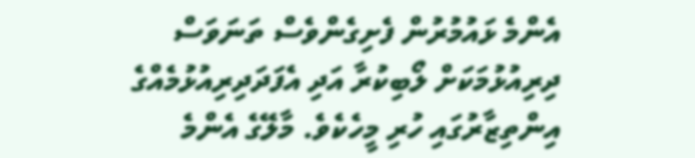އެންމެ ޅައުމުރުން ފެށިގެންވެސް ތަނަވަސް ދިރިއުޅުމަކަށް ލޯބިކުރާ އަދި އެފަދަދިރިއުޅުމެއްގެ އިންތިޒާރުގައި ހުރި މީހެކެވެ. މާލޭގެ އެންމެ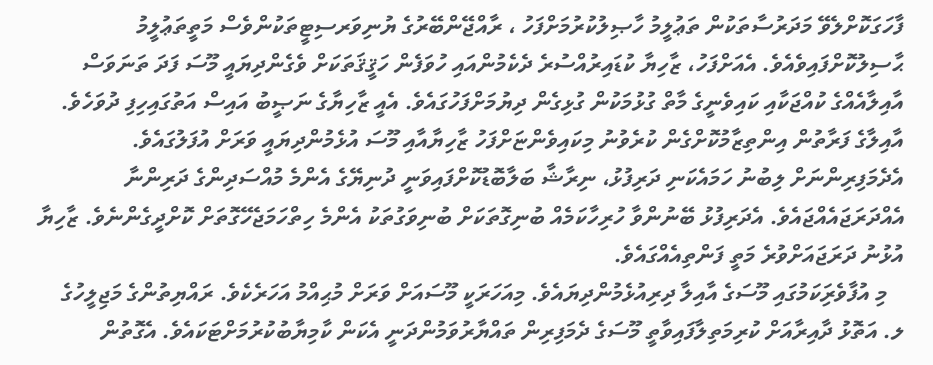ފާހަގަކޮށްލެވޭ މަދަރުސާތަކުން ތަޢުލީމު ހާޞިލުކުރުމަށްފަހު ، ރާއްޖޭންބޭރުގެ ޔުނިވަރސިޓީތަކުންވެސް މަތީތަޢުލީމު ޙާސިލުކޮށްފައިވެއެވެ. އެއަށްފަހު، ޒާހިޔާ ކުޑައިރުއްސުރެ ދެކެމުންއައި ހުވަފެން ހަޤީޤަތަކަށް ވެގެންދިޔައީ މޫސަ ފަދަ ތަނަވަސް އާއިލާއެއްގެ ކުއްޖަކާއި ކައިވެނީގެ މާތް ގުޅުމަކުން ގުޅިގެން ދިޔުމަށްފަހުގައެވެ. އެއީ ޒާހިޔާގެ ނަޞީބު އައިސް އަތުގައިހިފި ދުވަހެވެ. އާއިލާގެ ފަރާތުން އިންތިޒާމުކޮށްގެން ކުރެވުނު މިކައިވެންޏަށްފަހު ޒާހިޔާއާއި މޫސަ އުޅެމުންދިޔައީ ވަރަށް އުފަލުގައެވެ. އެދެމަފިރިންނަށް ލިބުނު ހަމައެކަނި ދަރިފުޅު، ނިރާޝާ ބަލާބޮޑުކޮށްފައިވަނީ ދުނިޔޭގެ އެންމެ މުއްސަދިންގެ ދަރިންނާ އެއްދަރަޖައެއްޖައެވެ. އެދަރިފުޅު ބޭނުންވާ ހުރިހާކަމެއް ބުނިގޮތަކަށް ބުނިވަގުތަކު އެންމެ ހިތްހަމަޖެހޭގޮތަށް ކޮށްދީގެންނެވެ. ޒާހިޔާ އުޅުނު ދަރަޖައަށްވުރެ މަތީ ފަންތިއެއްގައެވެ.
   މި އުފާވެރިަކަމުގައި މޫސަގެ އާއިލާ ދިރިއުޅެމުންދިޔައެވެ. މިއަހަރަކީ މޫސައަށް ވަރަށް މުޙިއްމު އަހަރެކެވެ. ރައްޔިތުންގެ މަޖިލީހުގެ ލ. އަތޮޅު ދާއިރާއަށް ކުރިމަތިލާފައިވާތީ މޫސަގެ ދެމަފިރިން ތައްޔާރުވަމުންދަނީ އެކަން ކާމިޔާބުކުރުމަށްޓަކައެވެ. އެގޮތުން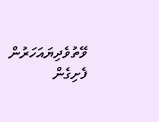ވޭތުވެދިޔައަހަރުން ފެށިގެން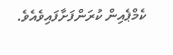ކެމްޕެއިން ކުރަންފަށާފައިވެއެވެ.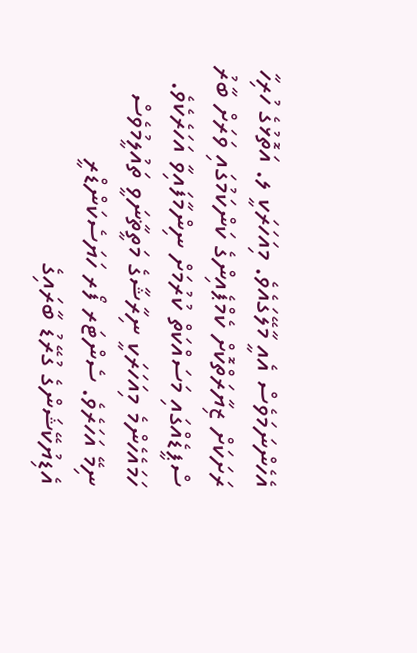އެހެންނަމަވެސް އެއީ މާލޭގައެވެ. މިއަހަރަކީ ލ. އަތޮޅުގެ ހުރިހާ ރަށަކަށް ޒިޔާރަތްކޮށް ކެމްޕެއިންގެ ކަންކަމުގައި ވަރަށް ބާރު ސްޕީޑެއްގައި މަސައްކަތް ކުރުމަށް ނިންމާފައިވާ އަހަރެކެވެ.  ހަމައެހެންމެ މިއަހަރަކީ ނިރާޝާގެ މަތީޡާނަވީ ތައުލީމުވެސް ނިމޭ އަހަރެވެ. ސެންޓަރ ފޯރ ހަޔަސެކަންޑްރީ އެޑިޔުކޭޝަންގެ ގުރޭޑު ބާރައިގެ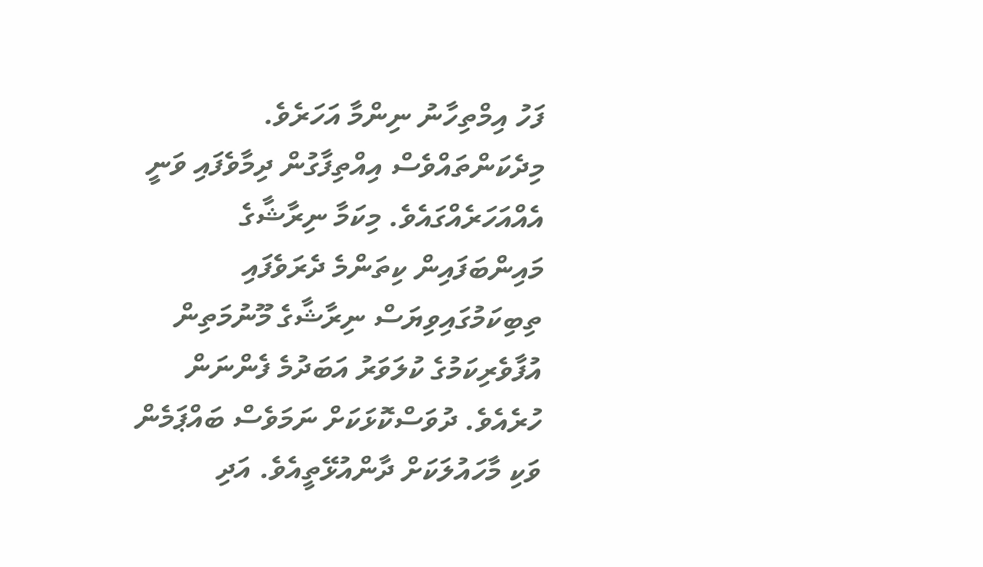ފަހު އިމްތިހާނު ނިންމާ އަހަރެވެ. މިދެކަންތައްވެސް އިއްތިފާގުން ދިމާވެފައި ވަނީ އެއްއަހަރެއްގައެވެ. މިކަމާ ނިރާޝާގެ މައިންބަފައިން ކިތަންމެ ދެރަވެފައި ތިބިކަމުގައިވިޔަސް ނިރާޝާގެ މޫނުމަތިން އުފާވެރިކަމުގެ ކުލަވަރު އަބަދުމެ ފެންނަން ހުރެއެވެ. ދުވަސްކޮޅަކަށް ނަމަވެސް ބައްޕަމެން ވަކި މާހައުލަކަށް ދާންއުޅޭތީއެވެ. އަދި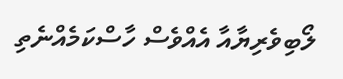ލޯބިވެރިޔާއާ އެއްވެސް ހާސްކަމެއްނެތި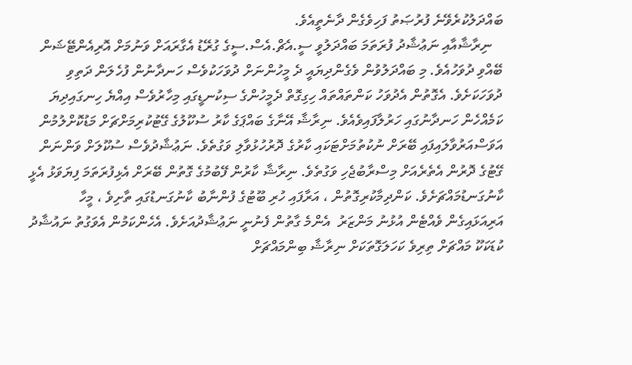ބައްދަލުކުރެވޭނެ ފުރުޞަތު ފަހިވެގެން ދާނެތީއެވެ.
   ނިރާޝާއާއި ނަޢުޝާދު ފުރަތަމަ ބައްދަލުވީ ސީ.އެޗް.އެސް.ސީގެ ގުރޭޑު އެގާރައަށް ވަނުމަށް އޮރިއެންޓޭޝަން ބޭއްވި ދުވަހުއެވެ. މި ބައްދަލުވުން ވެގެންދިޔައީ ދެ މީހުންނަށް ދުވަހަކުވެސް ހަނދާނުން ފުހެލަން ދަތިވި ދުވަހަކަށެވެ. އެގޮތުން އެދުވަހު ކަންތައްތައް ހިގިގޮތް ދެމީހުންގެ ސިކުނޑީގައި މިހާރުވެސް އިއްޔެ ހިނގައިދިޔަ ކަމެއްހެން ހަނދާނުގައި ހަރުލާފައިވެއެވެ. ނިރާޝާ އޭނާގެ ބައްޕަގެ ކާރު ސުކޫލުގެ ގޭޓުކުރިމަށްޗަށް މަޑުކޮށްލުމުން އަވަސްއަރުވާލައިފައި ބޭރަށް ނުކުތުމަށްޓަކައި ކާރުގެ ދޮރުހުޅުވާލި ވަގުތެވެ. ނަޢުޝާދުވެސް ސުކޫލަށް ވަންނަން ގޭޓުގެ ދޮރުން އެތެރެއަށް މިސްރާބުޖެހި ވަގުތެވެ. ނިރާޝާ ކާރުން ފޭބުމުގެ ގޮތުން ބޭރަށް އެޅިފުރަތަމަ ފިޔަވަޅު އެޅީ ކާނުގަނޑުމައްޗަށެވެ. ކަންދިމާކުރިގޮތުން ، އަރާފައި ހުރި ބޫޓުގެ ފުންނާބު ކާނުގަނޑުގައި ތާށިވެ ، މީހާ އަރިއަޅައިގެން ވެއްޓެން އުޅުނު މަންޒަރު  އެންމެ ގާތުން ފެނުނީ ނަޢުޝާދުއަށެވެ. އެހެންކަމުން އެވަގުތު ނައުޝާދު ކުޑަކަކޫ މައްޗަށް ތިރިވެ ކަހަލަގޮތަކަށް ނިރާޝާ ބިންމައްޗަށް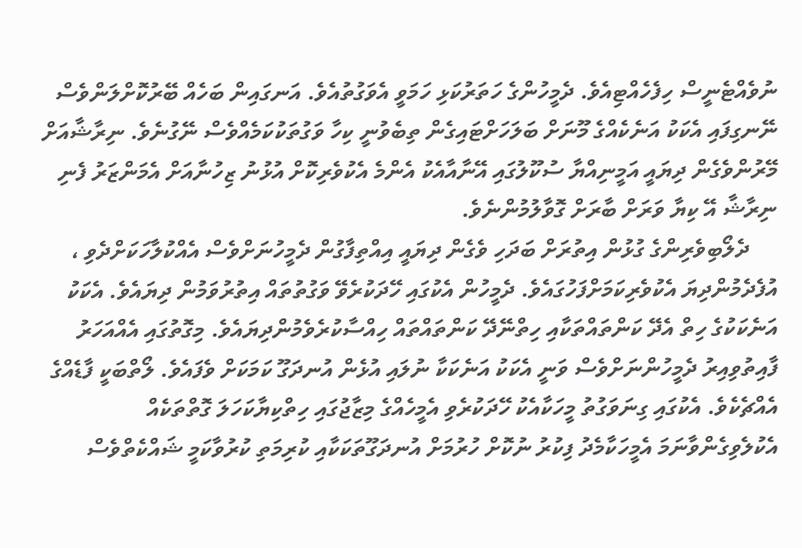ނުވެއްޓެނީސް ހިފެހެއްޓިއެވެ. ދެމީހުންގެ ހަތަރުކަޅި ހަމަވީ އެވަގުތުއެވެ. އަނގައިން ބަހެއް ބޭރުކޮށްލަންވެސް ނޭނގިފައި އެކަކު އަނެކެއްގެ މޫނަށް ބަލަހަށްޓައިގެން ތިބެވުނީ ކިހާ ވަގުތަކުކަމެއްވެސް ނޭގުނެވެ. ނިރާޝާއަށް މޭރުންވެގެން ދިޔައީ އަމީނިއްޔާ ސުކޫލުގައި އޭނާއާއެކު އެންމެ އެކުވެރިކޮށް އުޅުނު ޒިހުނާއަށް އެމަންޒަރު ފެނި ނިރާޝާ އޭ ކިޔާ ވަރަށް ބާރަށް ގޮވާލުމުންނެވެ.
     ދެލޯބިވެރިންގެ ގުޅުން އިތުރަށް ބަދަހި ވެގެން ދިޔައީ އިއްތިފާގުން ދެމީހުނަށްވެސް އެއްކުލާހަކަށްދެވި ، އުފެދެމުންދިޔަ އެކުވެރިކަމަށްފަހުގައެވެ. ދެމީހުން އެކުގައި ހޭދަކުރެވޭ ވަގުތުތައް އިތުރުވަމުން ދިޔައެވެ. އެކަކު އަނެކަކުގެ ހިތް އެދޭ ކަންތައްތަކާއި ހިތްނޭދޭ ކަންތައްތައް ހިއްސާކުރެވެމުންދިޔައެވެ. މިގޮތުގައި އެއްއަހަރު ފާއިތުވިއިރު ދެމީހުންނަށްވެސް ވަނީ އެކަކު އަނެކަކާ ނުލައި އުޅެން އުނދަގޫ ކަމަކަށް ވެފައެވެ. ލޯތްބަކީ ފާޑެއްގެ އެއްޗެކެވެ. އެކުގައި ގިނަވަގުތު މީހަކާއެކު ހޭދަކުރެވި އެމީހެއްގެ މިޒާޖުގައި ހިތްކިޔާކަހަލަ ގޮތްތަކެއް އެކުލެވިގެންވާނަމަ އެމީހަކާމެދު ފިކުރު ނުކޮށް ހުރުމަށް އުނދަގޫތަކަކާއި ކުރިމަތި ކުރުވާކަމީ ޝައްކެތްވެސް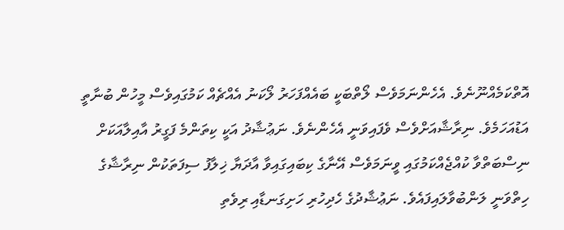އޮތްކަމެއްނޫނެވެ. އެހެންނަމަވެސް ލޯތްބަކީ ބައެއްފަހަރު ލޯކަނު އެއްޗެއް ކަމުގައިވެސް މީހުން ބުނާތީ އަޑުއަހަމެވެ. ނިރާޝާއަށްވެސް ވެފައިވަނީ އެހެންނެވެ. ނަޢުޝާދު އަކީ ކިތަންމެ ފަގީރު އާއިލާއަކަށް ނިސްބަތްވާ ކުއްޖެއްކަމުގައި ވީނަމަވެސް އޭނާގެ ކިބައިގައިވާ އާދަޔާ ޚިލާފު ސިފަތަކުން ނިރާޝާގެ ހިތްވަނީ ލަންބުވާލައިފައެވެ. ނަޢުޝާދުގެ ހެދިހުރި ހަށިގަނޑާއި ރިވެތި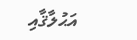އަޙުލާޤާއި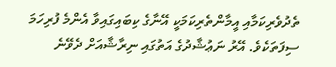ތެދުވެރިކަމާއި އީމާންތެރިކަމަކީ އޭނާގެ ކިބައިގައިވާ އެންމެ ފުރިހަމަ ސިފަތަކެވެ. އޭރު ނަޢުޝާދުގެ އަތުގައި ނިރާޝާއަށް ދެވޭނެ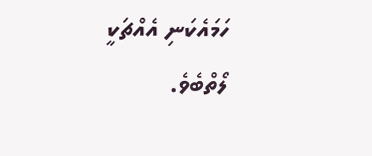ހަމައެކަނި އެއްޗަކީ ލޯތްބެވެ.